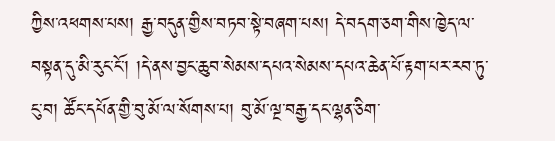ཀྱིས་འཕགས་པས། རྒྱ་བདུན་གྱིས་བཏབ་སྟེ་བཞག་པས། དེ་བདག་ཅག་གིས་ཁྱེད་ལ་བསྟན་དུ་མི་རུང་ངོ་། །དེ་ནས་བྱང་ཆུབ་སེམས་དཔའ་སེམས་དཔའ་ཆེན་པོ་རྟག་པར་རབ་ཏུ་ངུ་བ། ཚོང་དཔོན་གྱི་བུ་མོ་ལ་སོགས་པ། བུ་མོ་ལྔ་བརྒྱ་དང་ལྷན་ཅིག་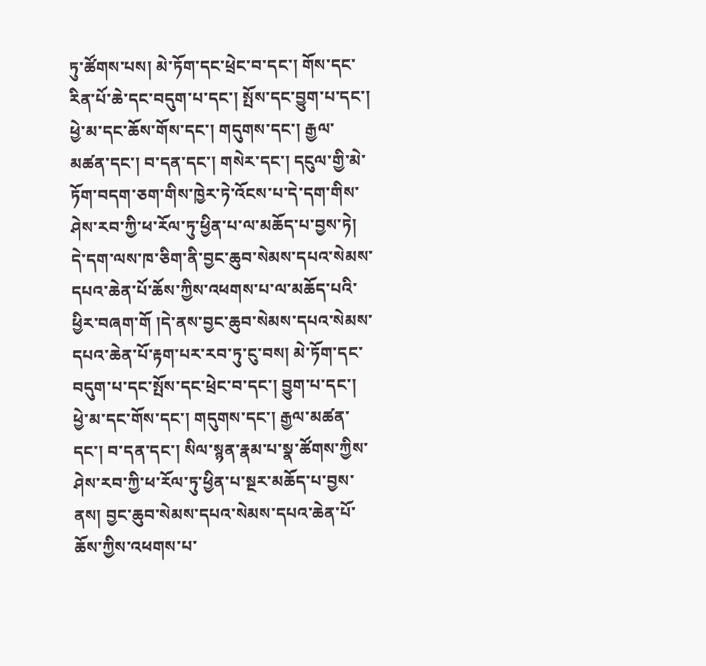ཏུ་ཚོགས་པས། མེ་ཏོག་དང་ཕྲེང་བ་དང་། གོས་དང་རིན་པོ་ཆེ་དང་བདུག་པ་དང་། སྤོས་དང་བྱུག་པ་དང་། ཕྱེ་མ་དང་ཆོས་གོས་དང་། གདུགས་དང་། རྒྱལ་མཚན་དང་། བ་དན་དང་། གསེར་དང་། དངུལ་གྱི་མེ་ཏོག་བདག་ཅག་གིས་ཁྱེར་ཏེ་འོངས་པ་དེ་དག་གིས་ཤེས་རབ་ཀྱི་ཕ་རོལ་ཏུ་ཕྱིན་པ་ལ་མཆོད་པ་བྱས་ཏེ། དེ་དག་ལས་ཁ་ཅིག་ནི་བྱང་ཆུབ་སེམས་དཔའ་སེམས་དཔའ་ཆེན་པོ་ཆོས་ཀྱིས་འཕགས་པ་ལ་མཆོད་པའི་ཕྱིར་བཞག་གོ །དེ་ནས་བྱང་ཆུབ་སེམས་དཔའ་སེམས་དཔའ་ཆེན་པོ་རྟག་པར་རབ་ཏུ་ངུ་བས། མེ་ཏོག་དང་བདུག་པ་དང་སྤོས་དང་ཕྲེང་བ་དང་། བྱུག་པ་དང་། ཕྱེ་མ་དང་གོས་དང་། གདུགས་དང་། རྒྱལ་མཚན་དང་། བ་དན་དང་། སིལ་སྙན་རྣམ་པ་སྣ་ཚོགས་ཀྱིས་ཤེས་རབ་ཀྱི་ཕ་རོལ་ཏུ་ཕྱིན་པ་སྔར་མཆོད་པ་བྱས་ནས། བྱང་ཆུབ་སེམས་དཔའ་སེམས་དཔའ་ཆེན་པོ་ཆོས་ཀྱིས་འཕགས་པ་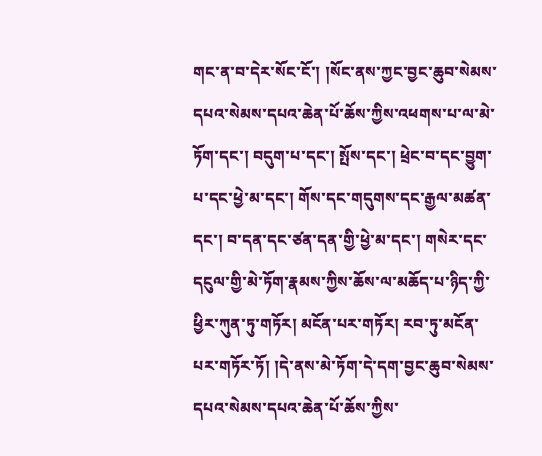གང་ན་བ་དེར་སོང་ངོ་། །སོང་ནས་ཀྱང་བྱང་ཆུབ་སེམས་དཔའ་སེམས་དཔའ་ཆེན་པོ་ཆོས་ཀྱིས་འཕགས་པ་ལ་མེ་ཏོག་དང་། བདུག་པ་དང་། སྤོས་དང་། ཕྲེང་བ་དང་བྱུག་པ་དང་ཕྱེ་མ་དང་། གོས་དང་གདུགས་དང་རྒྱལ་མཚན་དང་། བ་དན་དང་ཙན་དན་གྱི་ཕྱེ་མ་དང་། གསེར་དང་དངུལ་གྱི་མེ་ཏོག་རྣམས་ཀྱིས་ཆོས་ལ་མཆོད་པ་ཉིད་ཀྱི་ཕྱིར་ཀུན་ཏུ་གཏོར། མངོན་པར་གཏོར། རབ་ཏུ་མངོན་པར་གཏོར་ཏོ། །དེ་ནས་མེ་ཏོག་དེ་དག་བྱང་ཆུབ་སེམས་དཔའ་སེམས་དཔའ་ཆེན་པོ་ཆོས་ཀྱིས་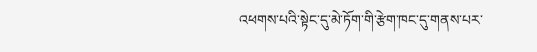འཕགས་པའི་སྟེང་དུ་མེ་ཏོག་གི་རྩེག་ཁང་དུ་གནས་པར་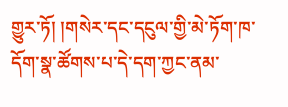གྱུར་ཏོ། །གསེར་དང་དངུལ་གྱི་མེ་ཏོག་ཁ་དོག་སྣ་ཚོགས་པ་དེ་དག་ཀྱང་ནམ་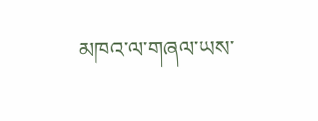མཁའ་ལ་གཞལ་ཡས་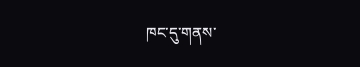ཁང་དུ་གནས་